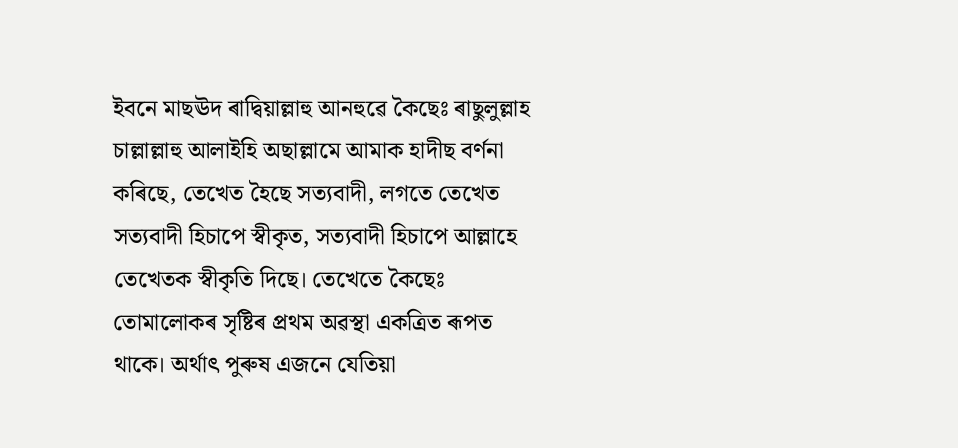ইবনে মাছঊদ ৰাদ্বিয়াল্লাহু আনহুৱে কৈছেঃ ৰাছুলুল্লাহ চাল্লাল্লাহু আলাইহি অছাল্লামে আমাক হাদীছ বৰ্ণনা কৰিছে, তেখেত হৈছে সত্যবাদী, লগতে তেখেত সত্যবাদী হিচাপে স্বীকৃত, সত্যবাদী হিচাপে আল্লাহে তেখেতক স্বীকৃতি দিছে। তেখেতে কৈছেঃ তোমালোকৰ সৃষ্টিৰ প্ৰথম অৱস্থা একত্ৰিত ৰূপত থাকে। অৰ্থাৎ পুৰুষ এজনে যেতিয়া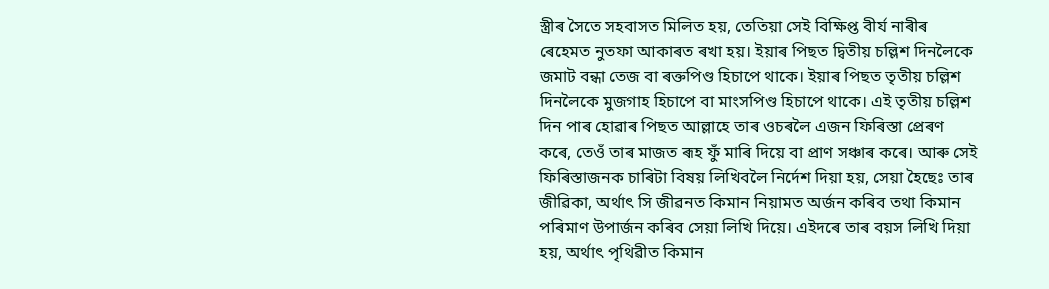স্ত্ৰীৰ সৈতে সহবাসত মিলিত হয়, তেতিয়া সেই বিক্ষিপ্ত বীৰ্য নাৰীৰ ৰেহেমত নুতফা আকাৰত ৰখা হয়। ইয়াৰ পিছত দ্বিতীয় চল্লিশ দিনলৈকে জমাট বন্ধা তেজ বা ৰক্তপিণ্ড হিচাপে থাকে। ইয়াৰ পিছত তৃতীয় চল্লিশ দিনলৈকে মুজগাহ হিচাপে বা মাংসপিণ্ড হিচাপে থাকে। এই তৃতীয় চল্লিশ দিন পাৰ হোৱাৰ পিছত আল্লাহে তাৰ ওচৰলৈ এজন ফিৰিস্তা প্ৰেৰণ কৰে, তেওঁ তাৰ মাজত ৰূহ ফুঁ মাৰি দিয়ে বা প্ৰাণ সঞ্চাৰ কৰে। আৰু সেই ফিৰিস্তাজনক চাৰিটা বিষয় লিখিবলৈ নিৰ্দেশ দিয়া হয়, সেয়া হৈছেঃ তাৰ জীৱিকা, অৰ্থাৎ সি জীৱনত কিমান নিয়ামত অৰ্জন কৰিব তথা কিমান পৰিমাণ উপাৰ্জন কৰিব সেয়া লিখি দিয়ে। এইদৰে তাৰ বয়স লিখি দিয়া হয়, অৰ্থাৎ পৃথিৱীত কিমান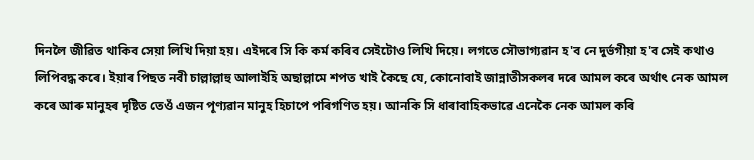দিনলৈ জীৱিত থাকিব সেয়া লিখি দিয়া হয়। এইদৰে সি কি কৰ্ম কৰিব সেইটোও লিখি দিয়ে। লগতে সৌভাগ্যৱান হ'ব নে দুৰ্ভগীয়া হ'ব সেই কথাও লিপিবদ্ধ কৰে। ইয়াৰ পিছত নবী চাল্লাল্লাহু আলাইহি অছাল্লামে শপত খাই কৈছে যে, কোনোবাই জান্নাতীসকলৰ দৰে আমল কৰে অৰ্থাৎ নেক আমল কৰে আৰু মানুহৰ দৃষ্টিত তেওঁ এজন পূণ্যৱান মানুহ হিচাপে পৰিগণিত হয়। আনকি সি ধাৰাবাহিকভাৱে এনেকৈ নেক আমল কৰি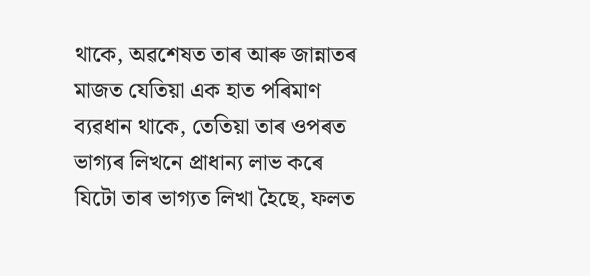থাকে, অৱশেষত তাৰ আৰু জান্নাতৰ মাজত যেতিয়া এক হাত পৰিমাণ ব্যৱধান থাকে, তেতিয়া তাৰ ওপৰত ভাগ্যৰ লিখনে প্ৰাধান্য লাভ কৰে যিটো তাৰ ভাগ্যত লিখা হৈছে, ফলত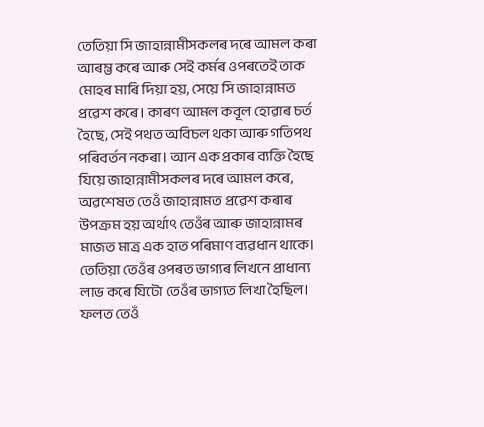তেতিয়া সি জাহান্নামীসকলৰ দৰে আমল কৰা আৰম্ভ কৰে আৰু সেই কৰ্মৰ ওপৰতেই তাক মোহৰ মাৰি দিয়া হয়, সেয়ে সি জাহান্নামত প্ৰৱেশ কৰে। কাৰণ আমল কবূল হোৱাৰ চৰ্ত হৈছে, সেই পথত অবিচল থকা আৰু গতিপথ পৰিবৰ্তন নকৰা। আন এক প্ৰকাৰ ব্যক্তি হৈছে যিয়ে জাহান্নামীসকলৰ দৰে আমল কৰে, অৱশেষত তেওঁ জাহান্নামত প্ৰৱেশ কৰাৰ উপক্ৰম হয় অৰ্থাৎ তেওঁৰ আৰু জাহান্নামৰ মাজত মাত্ৰ এক হাত পৰিমাণ ব্যৱধান থাকে। তেতিয়া তেওঁৰ ওপৰত ভাগ্যৰ লিখনে প্ৰাধান্য লাভ কৰে যিটো তেওঁৰ ভাগ্যত লিখা হৈছিল। ফলত তেওঁ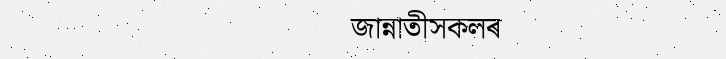জান্নাতীসকলৰ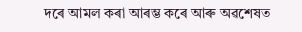দৰে আমল কৰা আৰম্ভ কৰে আৰু অৱশেষত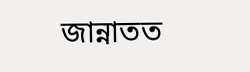জান্নাতত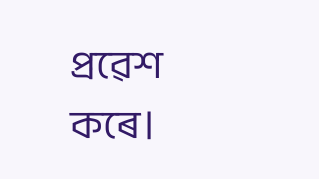প্ৰৱেশ কৰে।